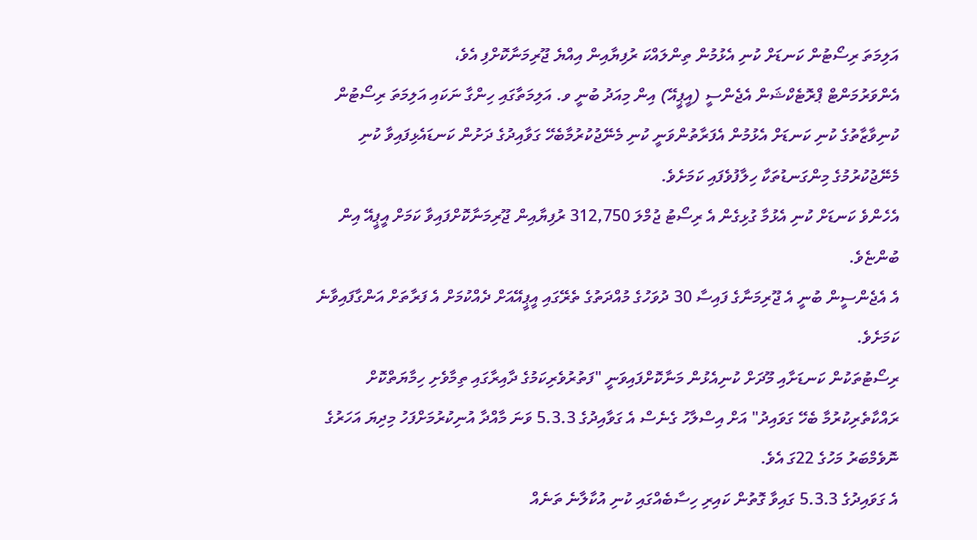އަލިމަތަ ރިސޯޓުން ކަނޑަށް ކުނި އެޅުމުން ތިންލައްކަ ރުފިޔާއިން އިއްޔެ ޖޫރިމަނާކޮށްފި އެވެ،
އެންވަރުމަންޓް ޕްރޮޓެކްޝަން އެޖެންސީ (އީޕީއޭ) އިން މިއަދު ބުނީ ވ. އަލިމަތާގައި ހިންގާ ނަކައި އަލިމަތަ ރިސޯޓުން ކުނިވާޒާތުގެ ކުނި ކަނޑަށް އެޅުމުން އެފަރާތުންވަނީ ކުނި މެނޭޖުކުރުމާބެހޭ ގަވާއިދުގެ ދަށުން ކަނޑައެޅިފައިވާ ކުނި މެނޭޖުކުރުމުގެ މިންގަނޑުތަކާ ހިލާފުވެފައި ކަމަށެވެ.
އެހެންވެ ކަނޑަށް ކުނި އެޅުމާ ގުޅިގެން އެ ރިސޯޓު ޖުމްލަ 312,750 ރުފިޔާއިން ޖޫރިމަނާކޮށްފައިވާ ކަމަށް އީޕީއޭ އިން ބުންޏެވެ.
އެ އެޖެންސީން ބުނީ އެ ޖޫރިމަނާގެ ފައިސާ 30 ދުވަހުގެ މުއްދަތުގެ ތެރޭގައި އީޕީއޭއަށް ދެއްކުމަށް އެ ފަރާތަށް އަންގާފައިވާނެ ކަމަށެވެ.
ރިސޯޓުތަކުން ކަނޑަށާއި މޫދަށް ކުނިއެޅުން މަނާކޮށްފައިވަނީ "ފަތުރުވެރިކަމުގެ ދާއިރާގައި ތިމާވެށި ހިމާޔަތްކޮށް ރައްކާތެރިކުރުމާ ބެހޭ ގަވައިދު" އަށް އިސްލާހު ގެނެސް އެ ގަވާއިދުގެ 5.3.3 ވަނަ މާއްދާ އުނިކުރުމަށްފަހު މިދިޔަ އަހަރުގެ ނޮވެމްބަރު މަހުގެ 22ގަ އެވެ.
އެ ގަވައިދުގެ 5.3.3 ގައިވާ ގޮތުން ކައިރި ހިސާބެއްގައި ކުނި އުކާލާނެ ތަނެއް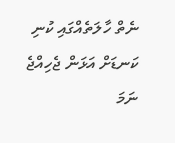ނެތް ހާލަތެއްގައި ކުނި ކަނޑަށް އަޅަން ޖެހިއްޖެ ނަމަ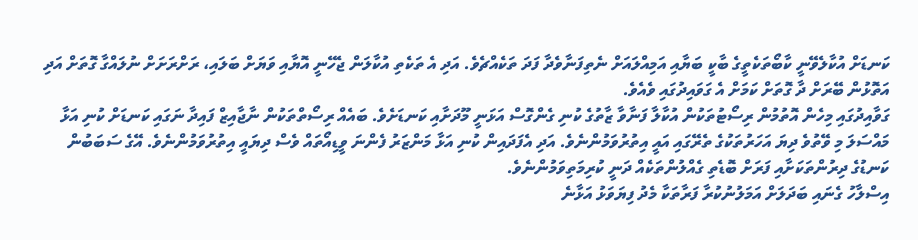ކަނޑަށް އުކާލެވޭނީ ކާބޯތަކެތީގެ ބާކީ ބަޔާއި އަމިއްލައަށް ނެތިފަނާވެދާ ފަދަ ތަކެއްޗެވެ. އަދި އެ ތަކެތި އުކާލަން ޖެހޭނީ އޮޔާއި ވަޔަށް ބަލައި، ރަށްރަށަށް ނުލައްގާ ގޮތަށް އަދި އަތޮޅުން ބޭރަށް ދާ ގޮތަށް ކަމަށް އެ ގަވައިދުގައި ވެއެވެ.
ގަވާއިދުގައި މިހެން އޮތުމުން ރިސޯޓުތަކުން އުކާލާ ފަނާވާ ޒާތުގެ ކުނި ގެންގޮސް އަޅަނީ މޫދަށާއި ކަނޑަށެވެ. ބައެއް ރިސޯތްތަކުން ނާޖާއިޒް ފައިދާ ނަގައި ކަނޑަށް ކުނި އަޅާ މައްސަލަ މި ވޭތުވެ ދިޔަ އަހަރުތަކުގެ ތެރޭގައި އައީ އިތުރުވަމުންނެވެ. އަދި އެފަދައިން ކުނި އަޅާ މަންޒަރު ފެންނަ ވީޑިއޯތައް ވެސް ދިޔައީ އިތުރުވަމުންނެވެ. އޭގެ ސަބަބުން ކަނޑުގެ ދިރުންތަކަށާއި ފަރަށް ބޮޑެތި ގެއްލުންތަކެއް ދަނީ ކުރިމަތިވަމުންނެވެ.
އިސްލާހު ގެނައި ބަދަލަށް އަމަލުނުކުރާ ފަރާތަކާ މެދު ފިޔަވަޅު އަޅާނެ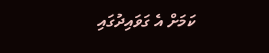ކަމަށް އެ ގަވައިދުގައި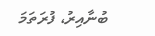ބުނާއިރު، ފުރަތަމަ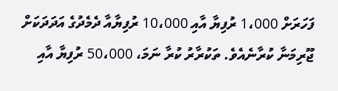ފަހަރަށް 1،000 ރުފިޔާ އާއި 10،000 ރުފިޔާއާ ދެމެދުގެ އަދަދަކަށް ޖޫރިމަނާ ކުރާނެއެވެ. ތަކުރާރު ކުރާ ނަމަ، 50،000 ރުފިޔާ އާއި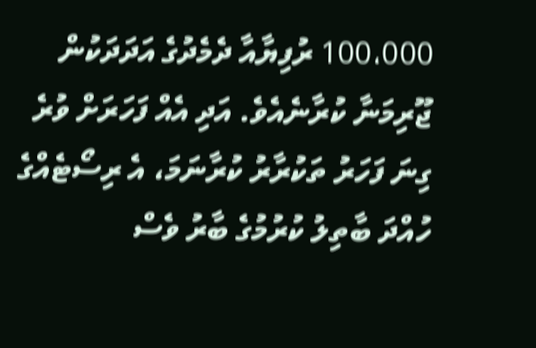100،000 ރުފިޔާއާ ދެމެދުގެ އަދަދަކުން ޖޫރިމަނާ ކުރާނެއެވެ. އަދި އެއް ފަހަރަށް ވުރެ ގިނަ ފަހަރު ތަކުރާރު ކުރާނަމަ، އެ ރިސޯޓެއްގެ ހުއްދަ ބާތިލު ކުރުމުގެ ބާރު ވެސް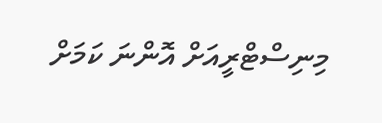މިނިސްޓްރީއަށް އޮންނަ ކަމަށް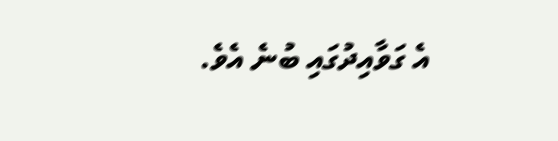އެ ގަވާއިދުގައި ބުނެ އެވެ.